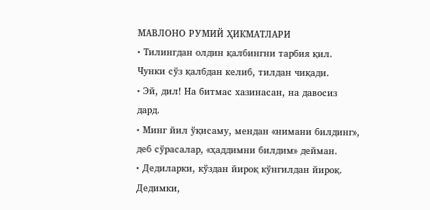МАВЛОНО РУМИЙ ҲИКМАТЛАРИ
• Тилингдан олдин қалбингни тарбия қил. Чунки сўз қалбдан келиб, тилдан чиқади.
• Эй, дил! На битмас хазинасан, на давосиз дард.
• Минг йил ўқисаму, мендан «нимани билдинг», деб сўрасалар, «ҳаддимни билдим» дейман.
• Дедиларки, кўздан йироқ кўнгилдан йироқ. Дедимки,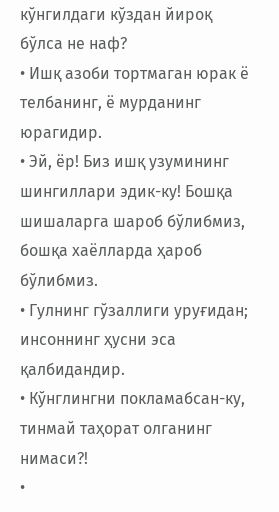кўнгилдаги кўздан йироқ бўлса не наф?
• Ишқ азоби тортмаган юрак ё телбанинг, ё мурданинг юрагидир.
• Эй, ёр! Биз ишқ узумининг шингиллари эдик-ку! Бошқа шишаларга шароб бўлибмиз, бошқа хаёлларда ҳароб бўлибмиз.
• Гулнинг гўзаллиги уруғидан; инсоннинг ҳусни эса қалбидандир.
• Кўнглингни покламабсан-ку, тинмай таҳорат олганинг нимаси?!
•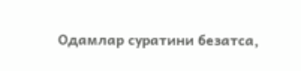Одамлар суратини безатса,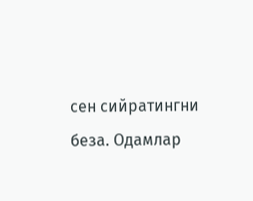сен сийратингни беза. Одамлар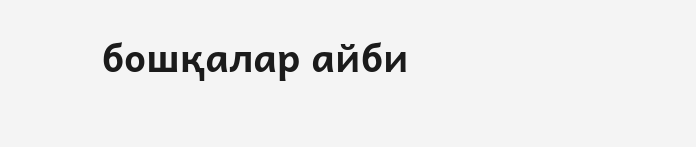бошқалар айби